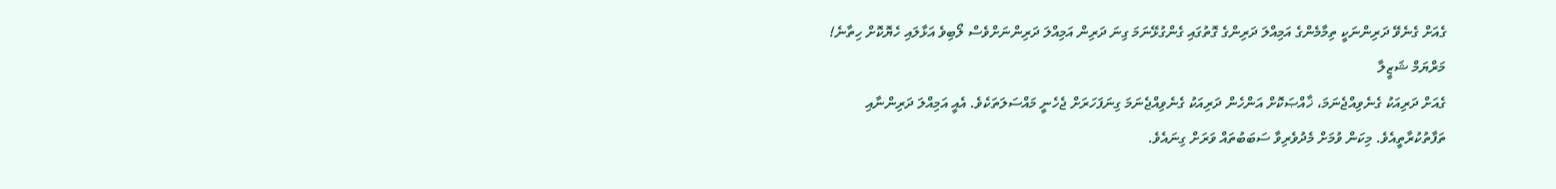ގެއަށް ގެނެވޭ ދަރިންނަކީ ތިމާމެންގެ އަމިއްލަ ދަރިންގެ ގޮތުގައި ގެންގުޅޭނަމަ ގިނަ ދަރިން އަމިއްލަ ދަރިންނަށްވެސް ލޯބިވެ އަޅާލައި ހެޔޮކޮށް ހިތާނެ!
މަރްޔަމް ޝަޒީލާ
ގެއަށް ދަރިއަކު ގެނެވިއްޖެނަމަ، ޚާއްޞަކޮށް އަންހެން ދަރިއަކު ގެނެވިއްޖެނަމަ ގިނަފަހަރަށް ޖެހެނީ މައްސަލަތަކެވެ. އެއީ އަމިއްލަ ދަރިންނާއި ތަފާތުކުރާތީއެވެ. މިކަން ވުމަށް މެދުވެރިވާ ސަބަބުތައް ވަރަށް ގިނައެވެ.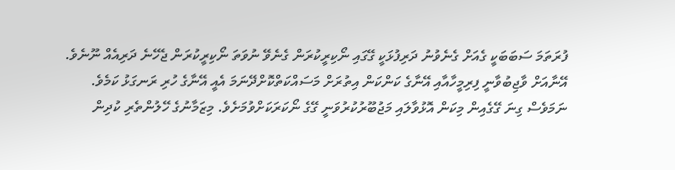ފުރަތަމަ ސަބަބަކީ ގެއަށް ގެނެވުނު ދަރިފުޅަކީ ގޭގައި ނޯކިރީކުރަން ގެނެވޭ ނުވަތަ ނޯކިރީކުރަން ޖެހޭނެ ދަރިއެއް ނޫނެވެ. އޭނާއަށް ވާޖިބުވާނީ ފިރިމީހާއާއި އޭނާގެ ކަންކަން އިތުރަށް މަސައްކަތްކޮށްދޭނަމަ އެއީ އޭނާގެ ހުރި ރަނގަޅު ކަމެވެ.
ނަމަވެސް ގިނަ ގޭގެއިން މިކަން އޮޅުވާލައި މަޖުބޫރުކުރުވަނީ ގޭގެ ނޯކަރަކަށްވުމަށެވެ. މިޒަމާނުގެ ހޭލުންތެރި ކުދިން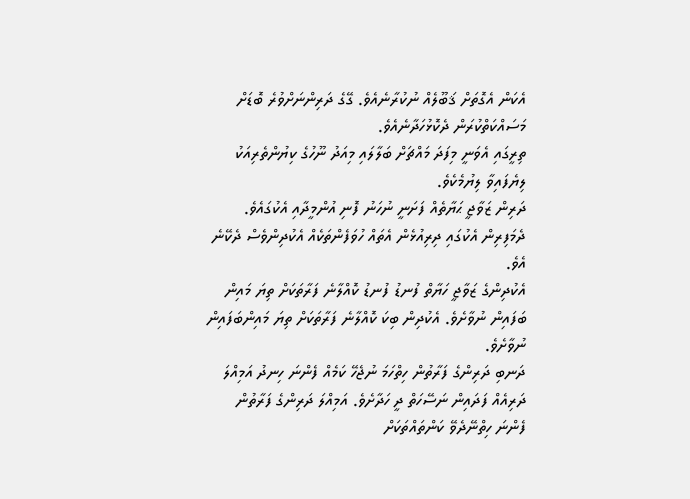އެކަން އެގޮތަށް ޤަބޫލެއް ނުކުރާނެއެވެ. ގޭގެ ދަރިންނަށްވުރެ ބޮޑަށް މަސައްކަތްކުރަން ދެކޮޅުހަދާނެއެވެ.
ތިރީގައި އެވަނީ މިފަދަ މައްޗަށް ބަލާލައި މިއަދު ނޫހުގެ ކިޔުންތެރިއަކު ލިޔެފައިވާ ލިޔުމެކެވެ.
ދަރިން ޒަވާޖީ ޙަޔާތެއް ފަށަނީ ނުހަނު ފޮނި އުންމީދާއި އެކުގައެވެ. ދެމަފިރިން އެކުގައި ދިރިއުޅެން އެތައް ހުވަފެންތަކެއް އެކުދިންވެސް ދެކޭނެ އެވެ.
އެކުދިންގެ ޒަވާޖީ ހަޔާތް ފުނޑު ފުނޑު ކޮއްލާނެ ފަރާތަކަށް ތިޔަ މައިން ބަފައިން ނުވާށެވެ. އެކުދިން ބިކަ ކޮއްލާނެ ފަރާތަކަށް ތިޔަ މައިންބަފައިން ނުވާށެވެ.
ދަނބި ދަރިންގެ ފަރާތުން ހިތްހަމަ ނުޖެހޭ ކަމެއް ފެންނަ ހިނދު އަމިއްލަ ދަރިއެއް ފަދައިން ނަސޭހަތް ދީ ހަދާށެވެ. އަމިއްލަ ދަރިންގެ ފަރާތުން ފެންނަ ހިތްނޭދެވޭ ކަންތައްތަކަށް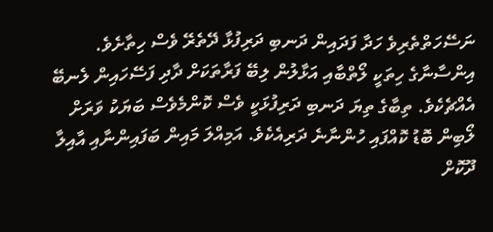ނަސޭހަތްތެރިވެ ހަދާ ފަދައިން ދަނބި ދަރިފުޅާ ދޭތެރޭ ވެސް ހިތާށެވެ.
އިންސާނާގެ ހިތަކީ ލޯތްބާއި އަޅާލުން ލިބޭ ފަރާތަކަށް ދާދި ފަސޭހައިން ލެނބޭ އެއްޗެކެވެ. ތިބާގެ ތިޔަ ދަނބި ދަރިފުޅަކީ ވެސް ކޮންމެވެސް ބަޔަކު ވަރަށް ލޯބިން ބޮޑު ކޮއްފައި ހުންނާނެ ދަރިއެކެވެ. އަމިއްލަ މައިން ބަފައިންނާއި އާއިލާ ދޫކޮށް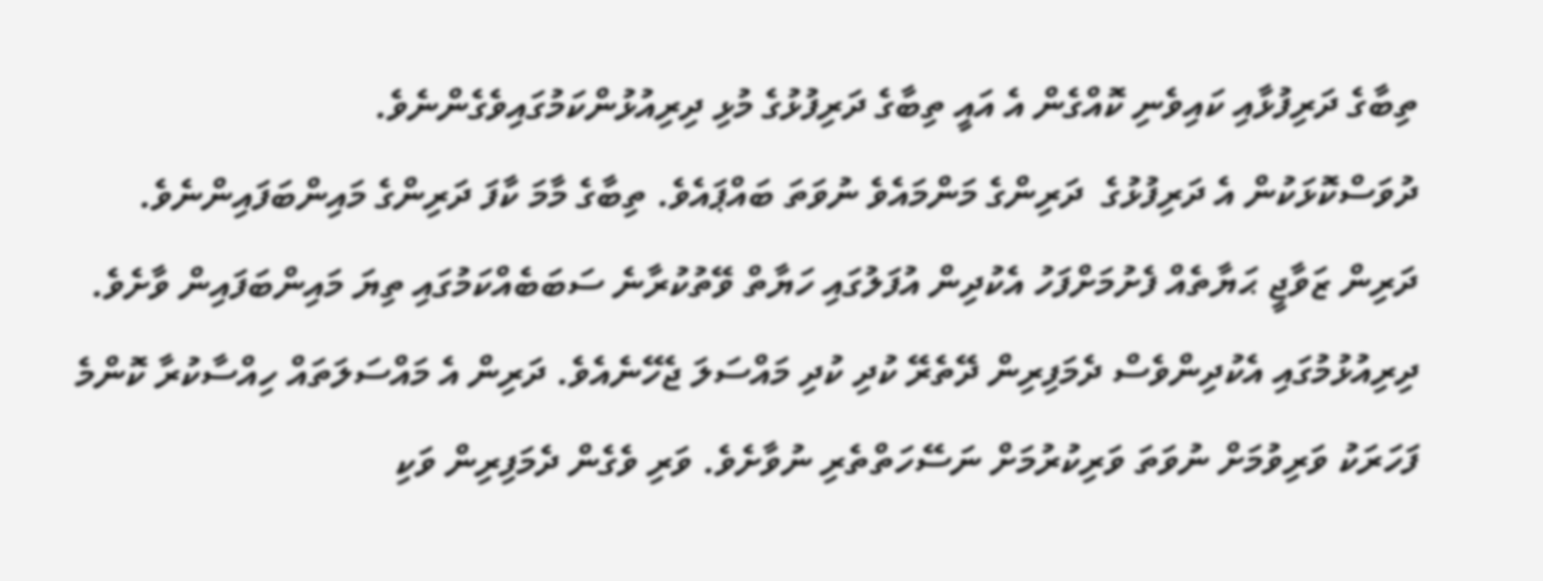ތިބާގެ ދަރިފުޅާއި ކައިވެނި ކޮއްގެން އެ އައީ ތިބާގެ ދަރިފުޅުގެ މުޅި ދިރިއުޅުންކަމުގައިވެގެންނެވެ.
ދުވަސްކޮޅަކުން އެ ދަރިފުޅުގެ  ދަރިންގެ މަންމައެވެ ނުވަތަ ބައްޕައެވެ. ތިބާގެ މާމަ ކާފަ ދަރިންގެ މައިންބަފައިންނެވެ.
ދަރިން ޒަވާޖީ ޙަޔާތެއް ފެށުމަށްފަހު އެކުދިން އުފަލުގައި ހަޔާތް ވޭތުކުރާނެ ސަބަބެއްކަމުގައި ތިޔަ މައިންބަފައިން ވާށެވެ. ދިރިއުޅުމުގައި އެކުދިންވެސް ދެމަފިރިން ދޭތެރޭ ކުދި ކުދި މައްސަލަ ޖެހޭނެއެވެ. ދަރިން އެ މައްސަލަތައް ހިއްސާކުރާ ކޮންމެ ފަހަރަކު ވަރިވުމަށް ނުވަތަ ވަރިކުރުމަށް ނަސޭހަތްތެރި ނުވާށެވެ. ވަރި ވެގެން ދެމަފިރިން ވަކި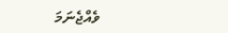ވެއްޖެނަމަ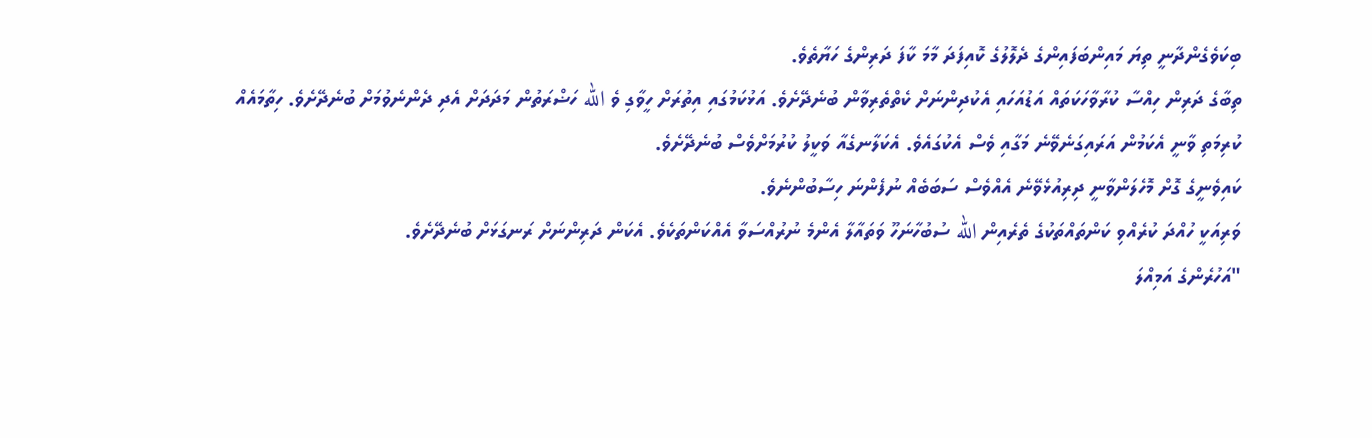ބިކަވެގެންދާނީ ތިޔަ މައިންބަފައިންގެ ދެލޮލުގެ ކޮއިފަދަ މާމަ ކާފަ ދަރިންގެ ހަޔާތެވެ.
ތިބާގެ ދަރިން ހިއްސާ ކުރާވާހަކަތައް އަޑުއަހައި އެކުދިންނަށް ކެތްތެރިވާން ބުނެދޭށެވެ. އަޅުކަމުގައި އިތުރަށް ހީވާގި ވެ الله ހަޟްރަތުން މަދަދަށް އެދި ދެންނެވުމަށް ބުނެދޭށެވެ. ހިތާމައެއް ކުރިމަތި ވާނީ އެކަމުން އަރައިގަނެވޭނެ މަގާއި ވެސް އެކުގައެވެ. އެކަލާނގެއާ ވަކީލު ކުރުމަށްވެސް ބުނެދޭށެވެ.
ކައިވެނީގެ ގޮށް މޮހެލަންވާނީ ދިރިއުޅެވޭނެ އެއްވެސް ސަބަބެއް ނުފެންނަ ހިސާބުންނެވެ.
ވަރިއަކީ ހުއްދަ ކުރެއްވި ކަންތައްތަކުގެ ތެރެއިން الله ސުބުހާނަހޫ ވަތައާލާ އެންމެ ނުރުއްސަވާ އެއްކަންތަކެވެ. އެކަން ދަރިންނަށް ރަނގަޅަށް ބުނެދޭށެވެ.
"އަހުރެންގެ އަމިއްލަ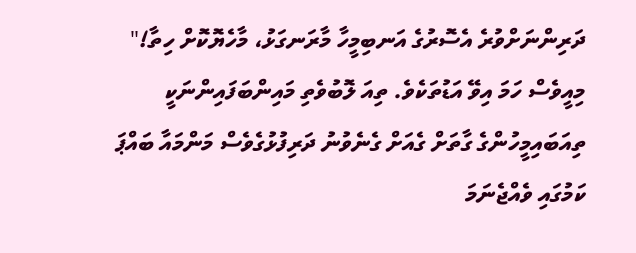ދަރިންނަށްވުރެ އެސޮރުގެ އަނބިމީހާ މާރަނގަޅު، މާހެޔޮކޮށް ހިތާ!" މިއީވެސް ހަމަ އިވޭ އަޑުތަކެވެ. ތިއަ ލޮބުވެތި މައިންބަފައިންނަކީ ތިއަބައިމީހުންގެ ގާތަށް ގެއަށް ގެނެވުނު ދަރިފުޅުގެވެސް މަންމައާ ބައްޕަ ކަމުގައި ވެއްޖެނަމަ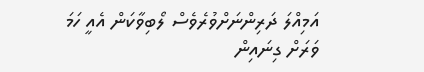އަމިއްލަ ދަރިންނަށްވުރެވެސް ލޯބިވާކަން އެއީ ހަމަ ވަރަށް ގިނައިން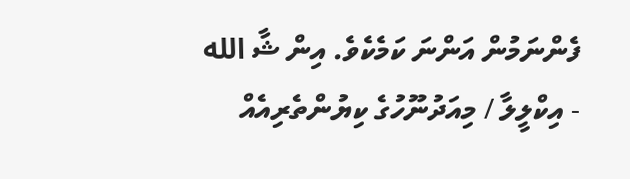ފެންނަމުން އަންނަ ކަމެކެވެ. އިން ޝާ الله
- އިކްލީލާ / މިއަދުނޫހުގެ ކިޔުންތެރިއެއް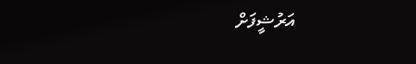އަރުޝީފަށް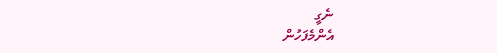ނެގީ
އެންމެފަހުން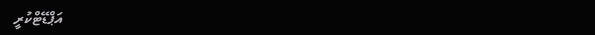އަޕްޑޭޓްކުރީ